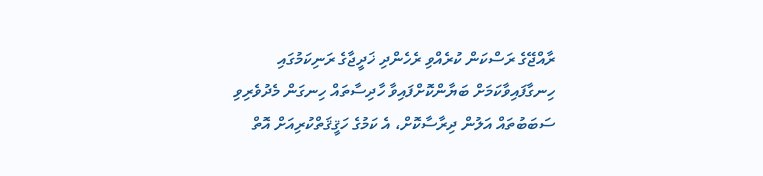ރާއްޖޭގެ ރަސްކަން ކުރެއްވި ރެހެންދި ޚަދީޖާގެ ރަނިކަމުގައި ހިނގާފައިވާކަމަށް ބަޔާންކޮށްފައިވާ ހާދިސާތައް ހިނގަން މެދުވެރިވި ސަބަބުތައް އަލުން ދިރާސާކޮށް، އެ ކަމުގެ ހަޤީޤަތްކުރިއަށް އޮތް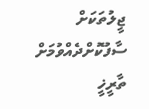ޖީލުތަކަށް ސާފުކޮށްދެއްވުމަށް ތާރީޚީ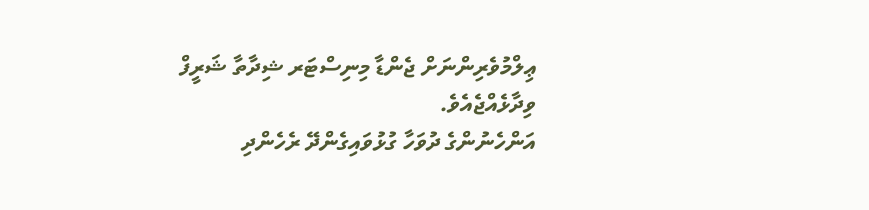ޢިލްމުވެރިންނަށް ޖެންޑާ މިނިސްޓަރ ޝިދާތާ ޝަރީފް ވިދާޅެއްޖެއެވެ.
އަންހެނުންގެ ދުވަހާ ގުޅުވައިގެންދޭ ރެހެންދި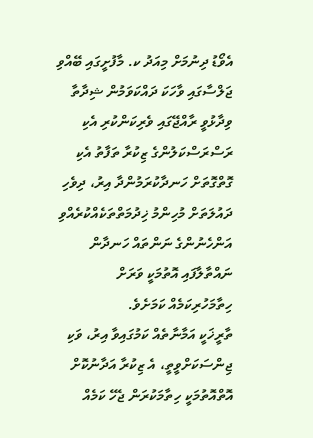އެވޯޑު ދިނުމަށް މިއަދު ކ. މާފުށީގައި ބޭއްވި ޖަލްސާގައި ވާހަކަ ދައްކަވަމުން ޝިދާތާ ވިދާޅުވީ ރާއްޖޭގައި ވެރިކަންކުރި އެކި ރަސްރަސްކަލުންގެ ޒިކުރާ ތަފާތު އެކި ގޮތްގޮތަށް ހަނދާކުރަމުންދާ އިރު، ދިވެހި ދައުލަތަށް މުހިންމު ޚިދުމަތްތަކެއްކުރެއްވި އަންހެނުންގެ ނަންތައް ހަނދާން ނައްތާލާފައި އޮތުމަކީ ވަރަށް ހިތާމަހުރިކަމެއް ކަމަށެވެ.
ތާރީޚަކީ އަމާނާތެއް ކަމުގައިވާ އިރު، ވަކި ޖިންސަކަށްވީތީ، އެ ޒިކުރާ އަދާނުކޮށް އޮތްއޮތުމަކީ ހިތާމަކުރަން ޖެހޭ ކަމެއް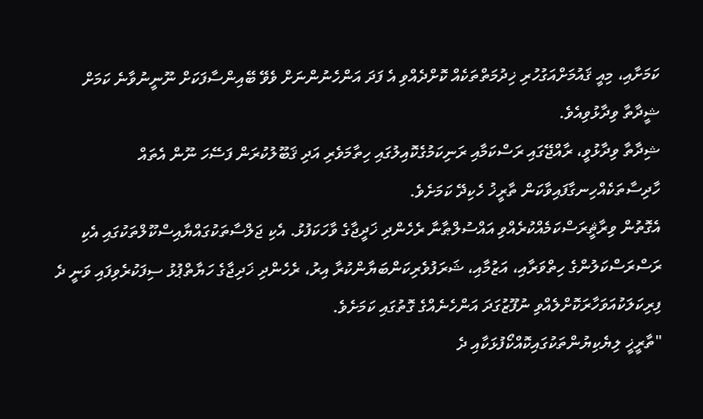ކަމަށާއި، މިއީ ޤައުމަށްއަގުހުރި ޚިދުމަތްތަކެއް ކޮށްދެއްވި އެ ފަދަ އަންހެނުންނަށް ވެވޭ ބޭއިންސާފަކަށް ނޫނީނުވާނެ ކަމަށް ޝީދާތާ ވިދާޅުވިއެވެ.
ޝިދާތާ ވިދާޅުވީ، ރާއްޖޭގައި ރަސްކަމާއި ރަނިކަމުގެކޮއިލުގައި ހިތާމަވެރި އަދި ޤަބޫލުކުރަން ފަސޭހަ ނޫން އެތައް ހާދިސާތަކެއްހިނގާފައިވާކަން ތާރީޚު ހެކިދޭ ކަމަށެވެ.
އެގޮތުން ވިރާޘީރަސްކަމެއްކުރެއްވި އައްސުލްޠާނާ ރެހެންދި ޚަދީޖާގެ ވާހަކަފުޅު. އެކި ޖަލްސާތަކުގައްޔާއިސްކޫލްތަކުގައި އެކި ރަސްރަސްކަލުންގެ ހިތްވަރާއި، އަޒުމާއި، ޝަރަފުވެރިކަންބަޔާންކުރާ އިރު، ރެހެންދި ޚަދިޖާގެ ހަޔާތްޕުޅު ސިފަކުރެވިފައި ވަނީ ދެ ފިރިކަލަކުއަވަހާރަކޮށްލެއްވި ނުފޫޒުގަދަ އަންހެނެއްގެ ގޮތުގައި ކަމަށެވެ.
"ތާރީޚީ ލިޔެކިޔުންތަކުގައިކޮއްކޯފުޅަކާއި ދެ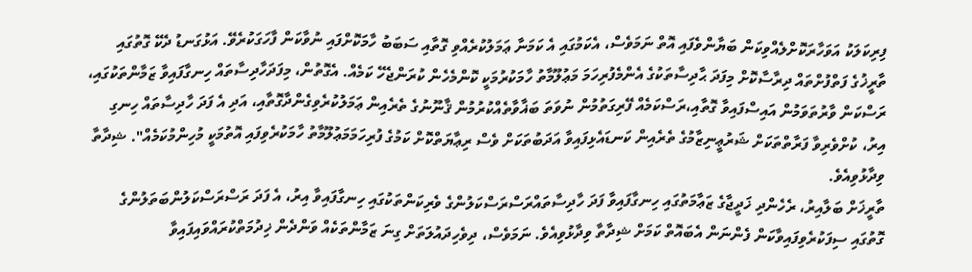ފިރިކަލަކު އަވަހާރަކޮށްލެއްވިކަން ބަޔާންވެފައި އޮތް ނަމަވެސް، އެކަމުގައި އެ ކަމަނާ ޢަމަލުކުރެއްވި ގޮތާއި ސަބަބު ހާމަކޮށްފައި ނުވާކަން ފާހަގަކުރެވޭ. އަޅުގަނޑު ދެކޭ ގޮތުގައި ތާރީޚުގެ ފަތްފުށްތައް ދިރާސާކޮށް މިފަދަ ޙާދިސާތަކުގެ އެންމެފުރިހަމަ މަޢުލޫމާތު ހާމަކުރުމަކީ ކޮންމެހެން ކުރަންޖެހޭ ކަމެއް. އެގޮތުން، މިފަދަހާދިސާތައް ހިނގާފައިވާ ޒަމާންތަކުގައި، ރަސްކަން ވާރުތަވަމުން އައިސްފައިވާ ގޮތާއި،ރަސްކަމެއް ފޭރިގަތުމުން ނުވަތަ ބަޣާވާތެއްކުރުމުން ޤާނޫނުގެ ތެރެއިން ޢަމަލުކުރެވިގެންދާގޮތާއި، އަދި އެ ފަދަ ހާދިސާތައް ހިނގި އިރު، ކުށްވެރިވާ ފަރާތްތަކަށް ޝަރުޢީނިޒާމުގެ ތެރެއިން ކަނޑައެޅިފައިވާ އަދަބުތަކަށް ވެސް ރިޢާޔަތްކޮށް ކަމުގެ ފުރިހަމަމަޢުލޫމާތު ހާމަކުރެވިފައި އޮތުމަކީ މުހިންމުކަމެއް". ޝިދާތާ ވިދާޅުވިއެވެ.
ތާރީޚަށް ބަލާއިރު، ރެހެންދި ޚަދީޖާގެ ޒަޢާމަތުގައި ހިނގާފައިވާ ފަދަ ހާދިސާތައްރަސްރަސްކަލުންގެ ވެރިކަންތަކުގައި ހިނގާފައިވާ އިރު، އެ ފަދަ ރަސްރަސްކަލުންބަތަލުންގެ ގޮތުގައި ސިފަކުރެވިފައިވާކަން ފެންނަން އެބައޮތް ކަމަށް ޝިދާތާ ވިދާޅުވިއެވެ. ނަމަވެސް، ދިވެހިދައުލަތަށް ގިނަ ޒަމާންތަކެއް ވަންދެން ޚިދުމަތްކުރައްވައިފައިވާ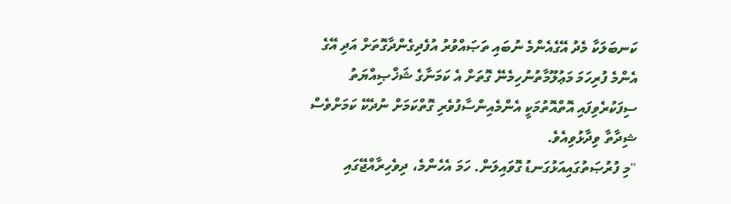ކަނބަލަކާ މެދު އޭގެއެންމެ ނުބައި ތަޞައްވުރު އުފެދިގެންދާގޮތަށް އަދި އޭގެ އެންމެ ފުރިހަމަ މަޢުލޫމާތުނުހިމެނޭ ގޮތަށް އެ ކަމަނާގެ ޝަޚްޞިއްޔަތު ސިފަކުރެވިފައި އޮތްއޮތުމަކީ އެންމެއިންސާފުވެރި ގޮތްކަމަށް ނުދެކޭ ކަމަށްވެސް ޝިދާތާ ވިދާޅުވިއެވެ.
"މި ފުރުޞަތުގައިއަޅުގަނޑު ގޮވައިލަން. ހަމަ އެހެންމެ، ދިވެހިރާއްޖޭގައި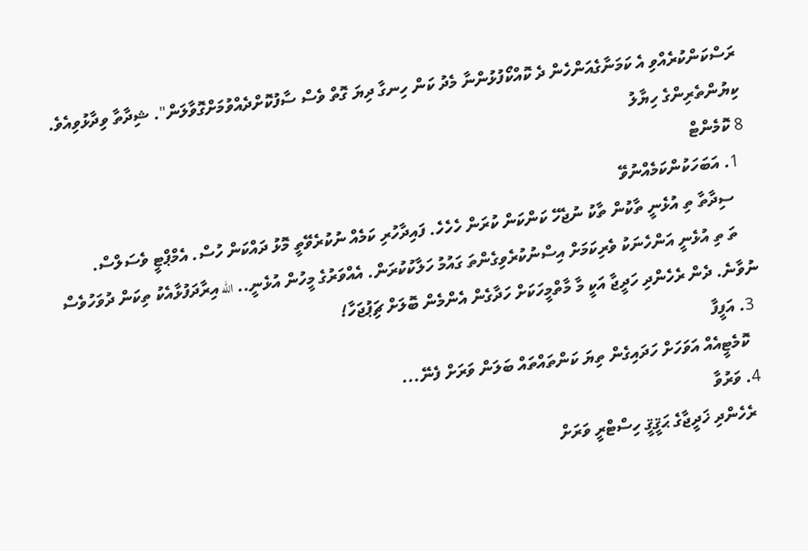ރަސްކަންކުރެއްވި އެ ކަމަނާގެއަންހެން ދެ ކޮއްކޯފުޅުންނާ މެދު ކަން ހިނގާ ދިޔަ ގޮތް ވެސް ސާފުކޮށްދެއްވުމަށްގޮވާލަން". ޝިދާތާ ވިދާޅުވިއެވެ.
ކިޔުންތެރިންގެ ހިޔާލު
8 ކޮމެންޓް
  1. އަބަހަކުންކަމެއްނުވޭ
    ސިދާތާ ތި އުޅެނީ ތާކުން ތާކު ނުޖެހޭ ކަންކަން ކުރަން ހެހެހެ. ފައިދާހުރި ކަމެއް ނުކުރެވޭތީ މޮޅު ދައްކަން ހުސް. އެމްޕްޓީ ވެސަލްސް.
    ތަ ތި އުޅެނީ އަންހެނަކު ވެރިކަމަށް އިސްނުކުރެވިގެންތަ ގައުމު ހަލާކުކުރަން. އެއްވަރުގެ މީހުން އުޅެނީ.. الله އިރާދަފުޅާއެކު ތިކަން ދުވަހުވެސް ނުވާނެ. ދެން ރެހެންދި ހަދީޖާ އަކީ މާ މާތްމީހަކަށް ހަދާގެން އެންމެން ބޮލަށް ޗިަޕުޖަހާ!
  3. އަފީފާ
    ކޮމެޓީއެއް އަވަހަށް ހަދައިގެން ތިޔަ ކަންތައްތައް ބަލަން ވަރަށް ފެނޭ...
  4. ވަރުވާ
    ރެހެންދި ޚަދީޖާގެ ޙަޤީޤީ ހިސްޓްރީ ވަރަށް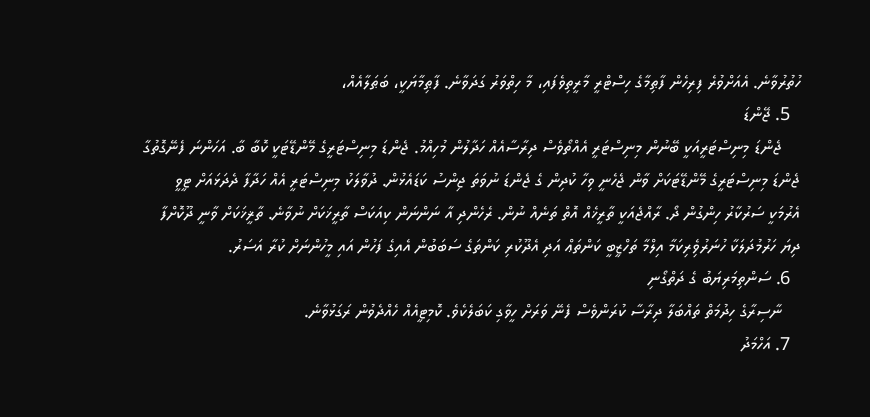ހުތުރުވާނެ. އެއަށްވުރެ ފިރިހެން ފާޠިމާގެ ހިސްޓްރީ މާރީތިވެފައި، މާ ހިތްވަރު ގަދަވާނެ. ފާޠިމާޔަކީ، ބަޠަލާއެއް،
  5. ޖޭންޑަ
    ޖެންޑަ މިނިސްޓަރީއަކީ ބޭނުން މިނިސްޓަރީ އެއްތޯވެސް ދިރާސާއެއް ހަދާލުން މުހިއްމު. ޖެންޑަ މިނިސްޓަރީގެ މޭންޑޭޓަކީ ކޮބާ ބާ. އަހަންނަ ފެނޭގޮތުގާ ޖެންޑަ މިނިސްޓަރީގެ މޭންޑޭޓަކަށް ވާން ޖެހެނީ ވިހާ ކުދިން ގެ ޖެންޑަ ނުވަތަ ޖިންސު ކަޑައެޅުން. ދުވާލަކު މިނިސްޓަރީ އެއް ހަދާފާ ދެދަޅައަށް ޓީވީ އެރުމަކީ ސަރުކާރު ހިންގުން ދޯ. ރާއްޖެއަކީ ތާރީޚެއް އޮތް ތަނެއް ނުން. ރެހެންދި އާ ނަންނަން ކިއަކަސް ތާރީޚަކަށް ނުވާނެ. ތާޜީޚަކަށް ވާނީ ދޫކޮށްފާ ދިޔަ ހަރުމުދަލަކާ ހުނަރުވެިރިކަމާ އިލްމާ ތަހްޒީބީ ކަންތަޢް އަދި އެދޫކުރި ކަންތަގެ ސަބަބުން އެއިގެ ފަހުން އައި މީހުންނަށް ކުރާ އަސަރު.
  6. ސަންތިމަރިޔަބު ގެ ދަތްގޯނި
    ނާސިރާގެ ހިދުމަތް ތައްބަލާ ދިރާސާ ކުރަންވެސް ފެނޭ ވަރަށް ހީވާގި ކަބަލެކެވެ. ކޮމިޓީއެއް ހެއްދެވުން ރަގަޅުވާނެ.
  7. އަހްމަދު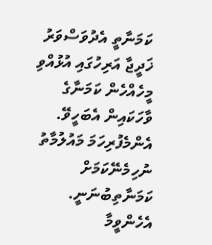ކަމަނާތީ އެދުވަސްވަރު ޚަދީޖާ އަރިހުގައި އުޅުއްވި މީހެއްހެން ކަމަނާގެ ވާހަކައިން އެބަހީވޭ. އެންމެފުރިހަމަ މައުލުމާތު ނުހިމެނޭކަމަށް ކަމަނާތިބުނަނީ. އެހެންވީމާ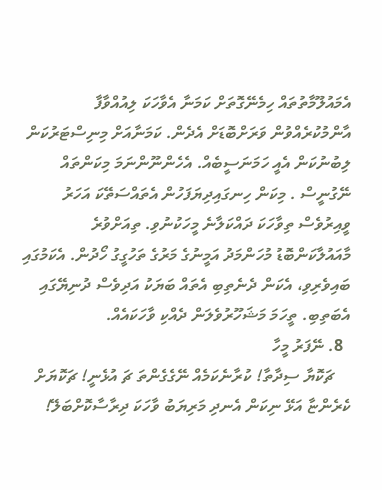އެމައުލޫމާތުތައް ހިމެނޭގޮތަށް ކަމަނާ އެވާހަކަ ލިއުއްވާފާ އާންމުކުރެއްވުން ވަރަށްބޮޑަށް އެދެން. ކަމަނާއަށް މިނިސްޓަރުކަން ލިބުނުކަން އެއީ ހަމަނަސީބެއް. އެހެންނޫންނަމަ މިކަންތައް ނޭގުނީސް . މިކަން ހިނގައިދިޔަފަހުން އެތައްސަތޭކަ އަހަރު ވީއިރުވެސް ތިވާހަކަ ދައްކަލާނެ މީހަކުނުވި. ތިއަށްވުރެ މާއައުލާކަންބޮޑު މުހަންމަދު އަމީނުގެ މަރުގެ ތަހުގީގު ހޯދުން. އެކަމުގައި ބައިވެރިވި، އެކަން ދެނެތިބި އެތައް ބަޔަކު އަދިވެސް ދުނިޔޭގައި އެބަތިބި. ތީހަމަ މަޝަހޫރުވެލަން ދެއްކި ވާހަކައެއް.
  8. ނޭފަރު މީހާ
    ޗަކޮޔާ ސިދާތާ! ކުރާނެކަމެއް ނޭގެގެންތަ ޗަ އުޅެނީ! ޗަކޮޔަށް ކެރެންޏާ އަޅޭ ނިކަން އެނދި މަރިޔަބު ވާހަކަ ދިރާސާކޮށްބަލޭ!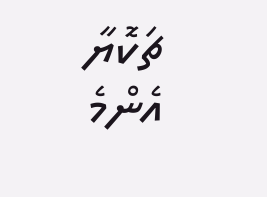ޗަކޮޔާ އެންމެ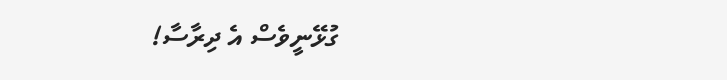ގުޅޭނީވެސް އެ ދިރާސާ!